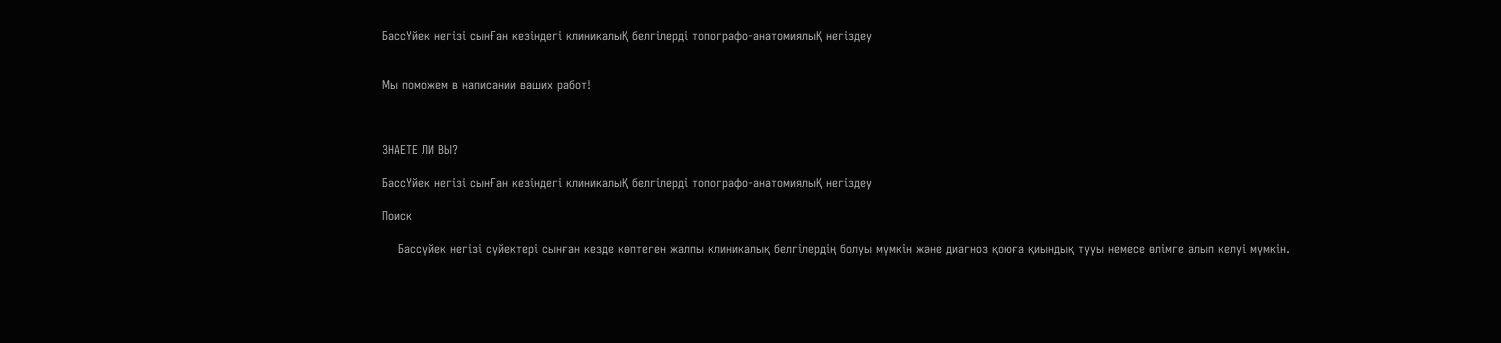БассҮйек негізі сынҒан кезіндегі клиникалыҚ белгілерді топографо-анатомиялыҚ негіздеу


Мы поможем в написании ваших работ!



ЗНАЕТЕ ЛИ ВЫ?

БассҮйек негізі сынҒан кезіндегі клиникалыҚ белгілерді топографо-анатомиялыҚ негіздеу

Поиск

    Бассүйек негізі сүйектері сынған кезде көптеген жалпы клиникалық белгілердің болуы мүмкін және диагноз қоюға қиындық тууы немесе өлімге алып келуі мүмкін.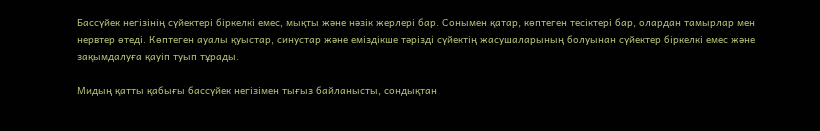Бассүйек негізінің сүйектері біркелкі емес, мықты және нәзік жерлері бар. Сонымен қатар, көптеген тесіктері бар, олардан тамырлар мен нервтер өтеді. Көптеген ауалы қуыстар, синустар және еміздікше тәрізді сүйектің жасушаларының болуынан сүйектер біркелкі емес және зақымдалуға қауіп туып тұрады.

Мидың қатты қабығы бассүйек негізімен тығыз байланысты, сондықтан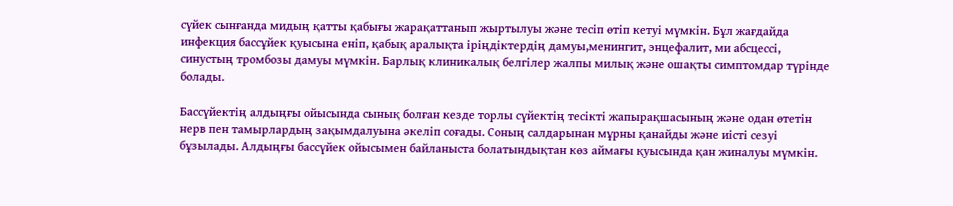сүйек сынғанда мидың қатты қабығы жарақаттанып жыртылуы және тесіп өтіп кетуі мүмкін. Бұл жағдайда инфекция бассұйек қуысына еніп, қабық аралықта іріңдіктердің дамуы,менингит, энцефалит, ми абсцессі, синустың тромбозы дамуы мүмкін. Барлық клиникалық белгілер жалпы милық және ошақты симптомдар түрінде болады.

Бассүйектің алдыңғы ойысында сынық болған кезде торлы сүйектің тесікті жапырақшасының және одан өтетін нерв пен тамырлардың зақымдалуына әкеліп соғады. Соның салдарынан мұрны қанайды және иісті сезуі бұзылады. Алдыңғы бассүйек ойысымен байланыста болатындықтан көз аймағы қуысында қан жиналуы мүмкін.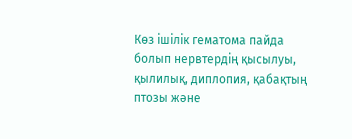Көз ішілік гематома пайда болып нервтердің қысылуы, қылилық, диплопия, қабақтың птозы және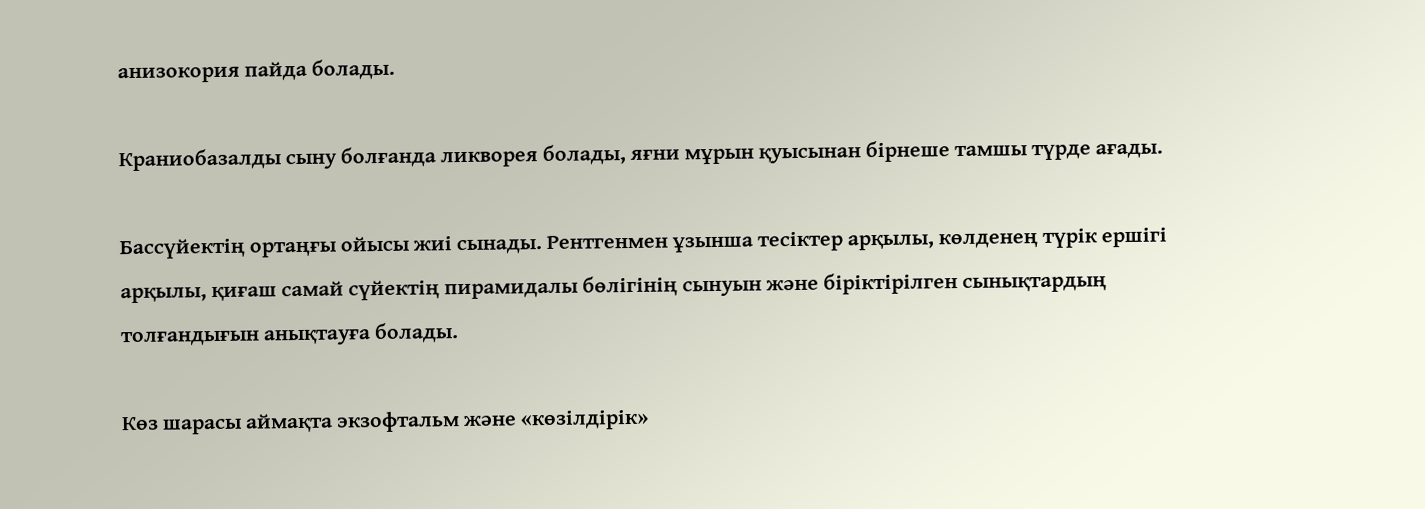анизокория пайда болады.

Краниобазалды сыну болғанда ликворея болады, яғни мұрын қуысынан бірнеше тамшы түрде ағады.

Бассүйектің ортаңғы ойысы жиі сынады. Рентгенмен ұзынша тесіктер арқылы, көлденең түрік ершігі арқылы, қиғаш самай сүйектің пирамидалы бөлігінің сынуын және біріктірілген сынықтардың толғандығын анықтауға болады.

Көз шарасы аймақта экзофтальм және «көзілдірік»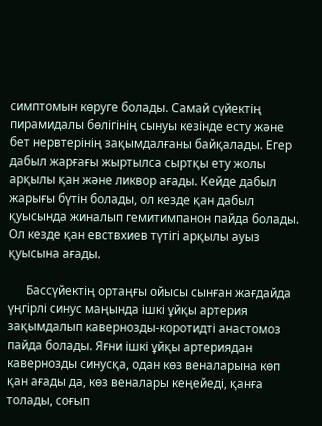симптомын көруге болады. Самай сүйектің пирамидалы бөлігінің сынуы кезінде есту және бет нервтерінің зақымдалғаны байқалады. Егер дабыл жарғағы жыртылса сыртқы ету жолы арқылы қан және ликвор ағады. Кейде дабыл жарығы бүтін болады, ол кезде қан дабыл қуысында жиналып гемитимпанон пайда болады. Ол кезде қан евствхиев түтігі арқылы ауыз қуысына ағады.

      Бассүйектің ортаңғы ойысы сынған жағдайда үңгірлі синус маңында ішкі ұйқы артерия зақымдалып кавернозды-коротидті анастомоз пайда болады. Яғни ішкі ұйқы артериядан кавернозды синусқа, одан көз веналарына көп қан ағады да, көз веналары кеңейеді, қанға толады, соғып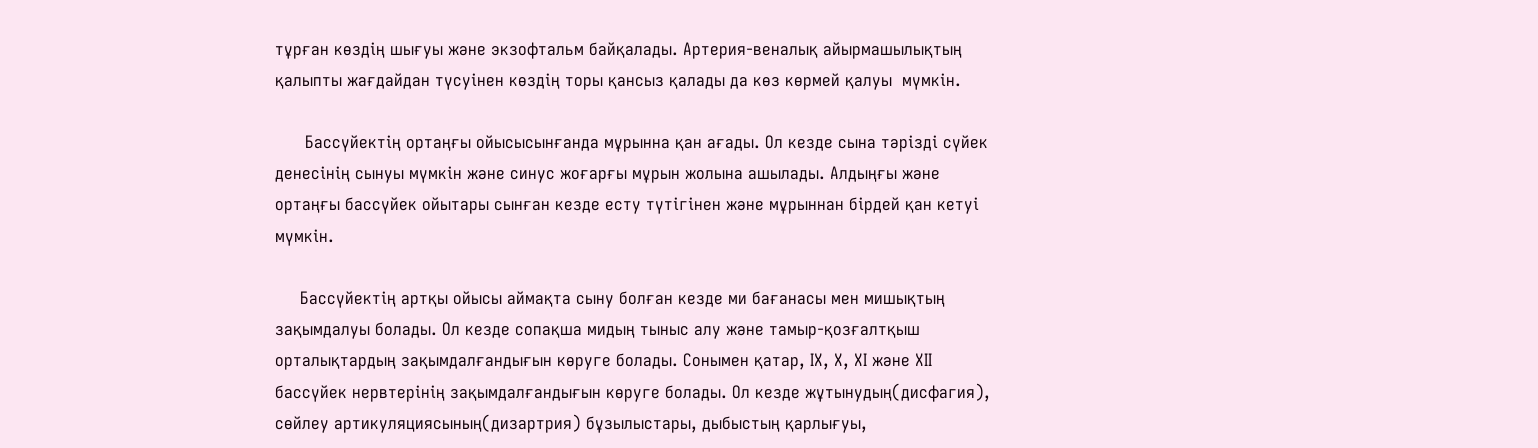тұрған көздің шығуы және экзофтальм байқалады. Артерия-веналық айырмашылықтың қалыпты жағдайдан түсуінен көздің торы қансыз қалады да көз көрмей қалуы  мүмкін.

      Бассүйектің ортаңғы ойысысынғанда мұрынна қан ағады. Ол кезде сына тәрізді сүйек денесінің сынуы мүмкін және синус жоғарғы мұрын жолына ашылады. Алдыңғы және ортаңғы бассүйек ойытары сынған кезде есту түтігінен және мұрыннан бірдей қан кетуі мүмкін.

     Бассүйектің артқы ойысы аймақта сыну болған кезде ми бағанасы мен мишықтың зақымдалуы болады. Ол кезде сопақша мидың тыныс алу және тамыр-қозғалтқыш орталықтардың зақымдалғандығын көруге болады. Сонымен қатар, ІХ, Х, ХІ және ХІІ бассүйек нервтерінің зақымдалғандығын көруге болады. Ол кезде жұтынудың(дисфагия), сөйлеу артикуляциясының(дизартрия) бұзылыстары, дыбыстың қарлығуы,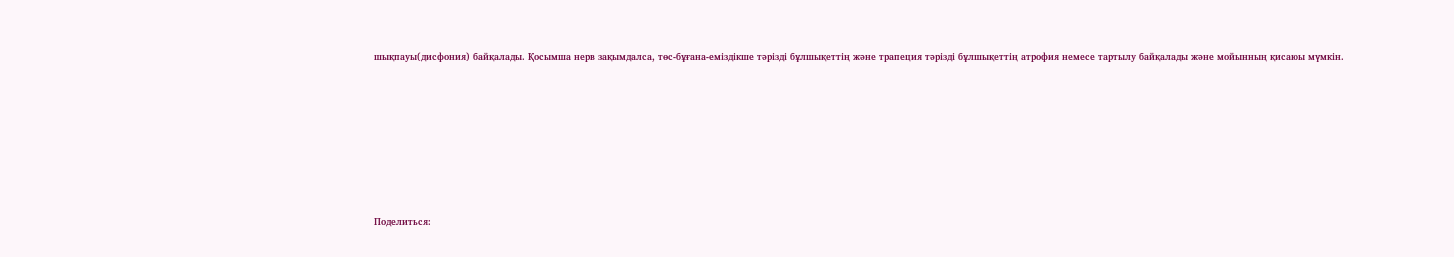шықпауы(дисфония) байқалады. Қосымша нерв зақымдалса, төс-бұғана-еміздікше тәрізді бұлшықеттің және трапеция тәрізді бұлшықеттің атрофия немесе тартылу байқалады және мойынның қисаюы мүмкін.









Поделиться: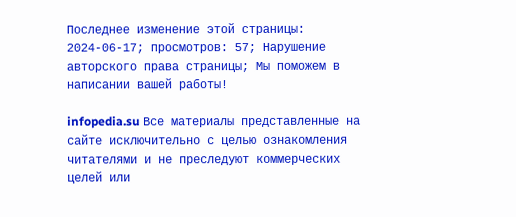Последнее изменение этой страницы: 2024-06-17; просмотров: 57; Нарушение авторского права страницы; Мы поможем в написании вашей работы!

infopedia.su Все материалы представленные на сайте исключительно с целью ознакомления читателями и не преследуют коммерческих целей или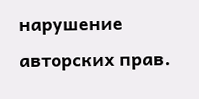нарушение авторских прав.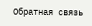Обратная связь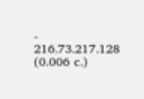- 216.73.217.128 (0.006 с.)